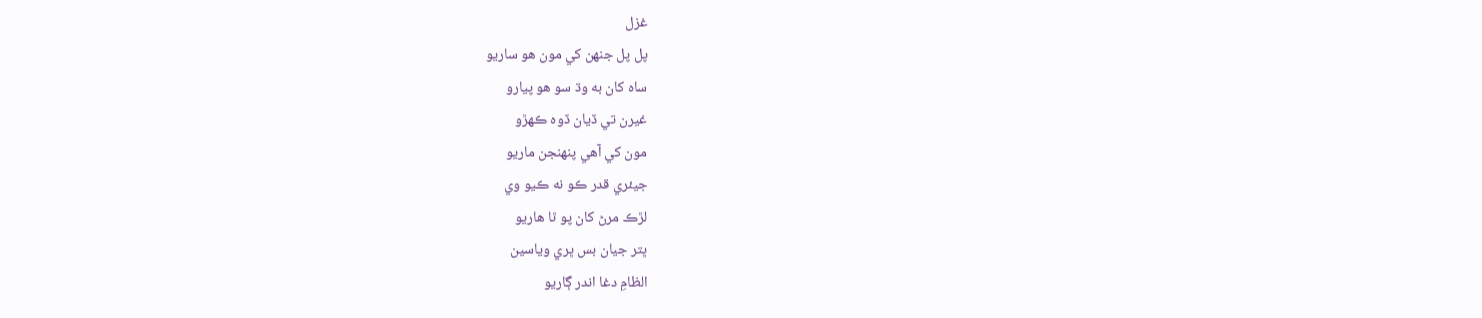غزل
پل پل جنهن کي مون هو ساريو
ساه کان به وڌ سو هو پيارو
غيرن تي ڏيان ڏوه ڪهڙو
مون کي آهي پنهنجن ماريو
جيئري قدر ڪو نه ڪيو وي
لڙڪ مرڻ کان پو ٿا هاريو
ڀتر جيان بس ڀري وياسين
الظامِ دغا اندر ڳاريو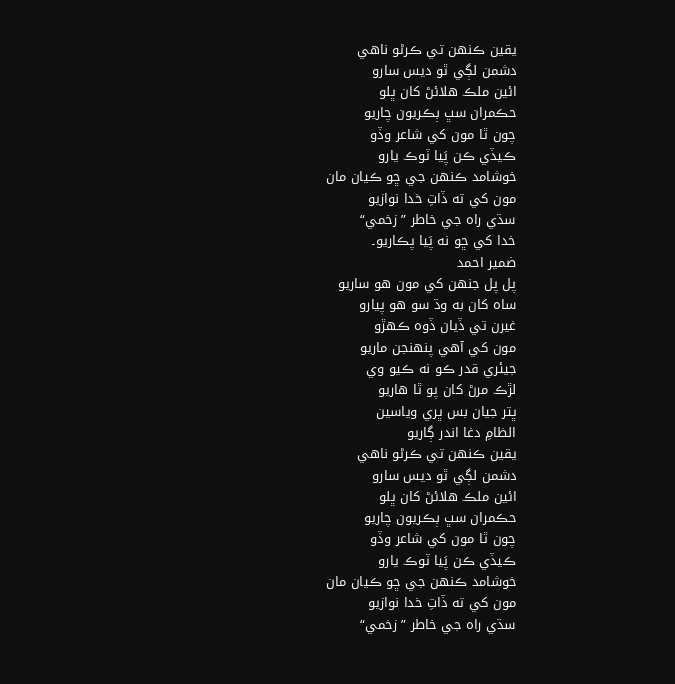يقين ڪنهن تي ڪرڻو ناهي
دشمن لڳي ٿو ديس سارو
ائين ملڪ هلائڻ کان ڀلو
حڪمران سڀ ٻڪريون چاريو
چون ٿا مون کي شاعر وڏو
ڪيڏي ڪن پَيا ٽوڪ يارو
خوشامد ڪنهن جي ڇو ڪيان مان
مون کي ته ڏاتِ خدا نوازيو
سڌي راه جي خاطر ”زخمي“
خدا کي ڇو نه پَيا پڪاريو۔
ضمير احمد
پل پل جنهن کي مون هو ساريو
ساه کان به وڌ سو هو پيارو
غيرن تي ڏيان ڏوه ڪهڙو
مون کي آهي پنهنجن ماريو
جيئري قدر ڪو نه ڪيو وي
لڙڪ مرڻ کان پو ٿا هاريو
ڀتر جيان بس ڀري وياسين
الظامِ دغا اندر ڳاريو
يقين ڪنهن تي ڪرڻو ناهي
دشمن لڳي ٿو ديس سارو
ائين ملڪ هلائڻ کان ڀلو
حڪمران سڀ ٻڪريون چاريو
چون ٿا مون کي شاعر وڏو
ڪيڏي ڪن پَيا ٽوڪ يارو
خوشامد ڪنهن جي ڇو ڪيان مان
مون کي ته ڏاتِ خدا نوازيو
سڌي راه جي خاطر ”زخمي“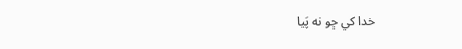خدا کي ڇو نه پَيا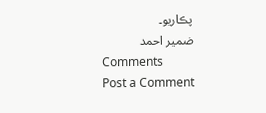پڪاريو۔
ضمير احمد
Comments
Post a Comment